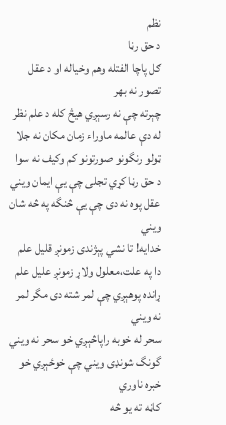نظم
د حق رڼا
ګل پاچا الفتله وهم وخياله او د عقل تصور نه بهر
چېرته چې نه رسېږي هيڅ کله د علم نظر
له دې عالمه ماوراء زمان مکان نه جلا
ټولو رنگونو صورتونو کم وکيف نه سوا
د حق رڼا کړي تجلی چې يې ايمان ويني
عقل پوه نه دی چې يې څنگه په څه شان ويني
خدايه! تا نشي پېژندی زمونږ قليل علم
دا په علت،معلول ولاړ زمونږ عليل علم
ړانده پوهېږي چې لمر شته دی مگر لمر نه ويني
سحر له خوبه راپاڅېږي خو سحر نه ويني
گونگ شونډی ويني چې خوځېږي خو خبره ناوري
کاڼه ته يو څه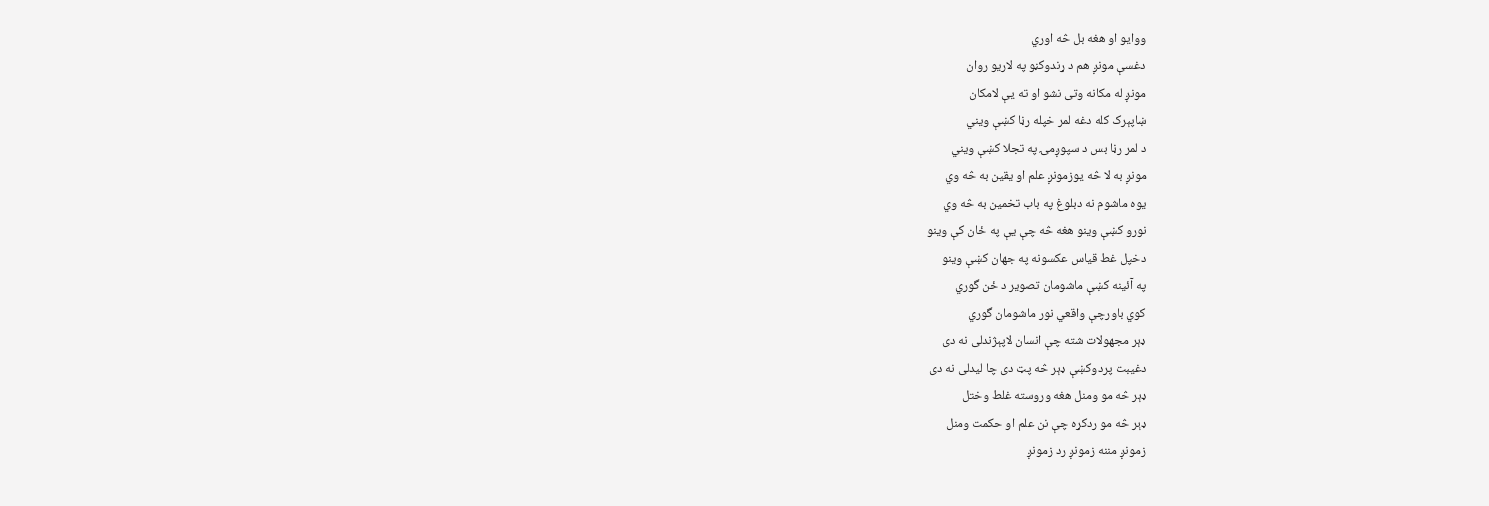ووايو او هغه بل څه اوري
دغسې مونږ هم د ړندوکڼو په لاريو روان
مونږ له مکانه وتی نشو او ته يې لامکان
ښاپېرک کله دغه لمر خپله رڼا کښې ويني
د لمر رڼا بس د سپوږمۍ په تجلا کښې ويني
مونږ به لا څه يوزمونږ علم او يقين به څه وي
يوه ماشوم نه دبلوغ په باب تخمين به څه وي
نورو کښې وينو هغه څه چې يې په ځان کې وينو
دخپل غط قياس عکسونه په جهان کښې وينو
په آئينه کښې ماشومان تصوير د ځن گوري
کوي باورچې واقعي نور ماشومان گوري
ډېر مجهولات شته چې انسان لاپېژندلی نه دی
دغيبت پردوکښې ډېر څه پټ دی چا ليدلی نه دی
ډېر څه مو ومنل هغه وروسته غلط وختل
ډېر څه مو ردکړه چې نن علم او حکمت ومنل
زمونږ مننه زمونږ رد زمونږ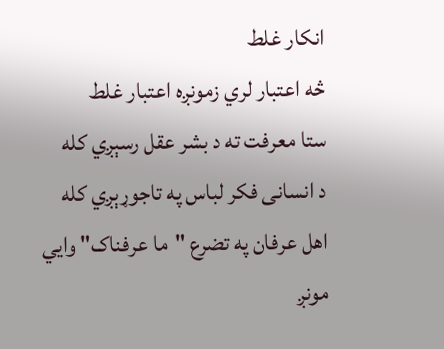انکار غلط
څه اعتبار لري زمونږه اعتبار غلط
ستا معرفت ته د بشر عقل رسېږي کله
د انسانی فکر لباس په تاجوړېږي کله
اهل عرفان په تضرع "ما عرفناک" وايي
مونږ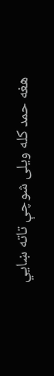هغه حمد کله ويلی شوچې تاته ښايي